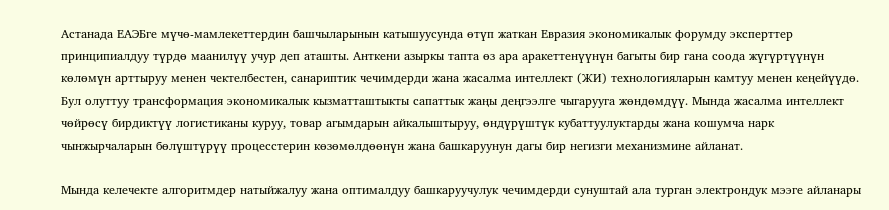Астанада ЕАЭБге мүчө-мамлекеттердин башчыларынын катышуусунда өтүп жаткан Евразия экономикалык форумду эксперттер принципиалдуу түрдө маанилүү учур деп аташты. Анткени азыркы тапта өз ара аракеттенүүнүн багыты бир гана соода жүгүртүүнүн көлөмүн арттыруу менен чектелбестен, санариптик чечимдерди жана жасалма интеллект (ЖИ) технологияларын камтуу менен кеңейүүдө. Бул олуттуу трансформация экономикалык кызматташтыкты сапаттык жаңы деңгээлге чыгарууга жөндөмдүү. Мында жасалма интеллект чөйрөсү бирдиктүү логистиканы куруу, товар агымдарын айкалыштыруу, өндүрүштүк кубаттуулуктарды жана кошумча нарк чынжырчаларын бөлүштүрүү процесстерин көзөмөлдөөнүн жана башкаруунун дагы бир негизги механизмине айланат.

Мында келечекте алгоритмдер натыйжалуу жана оптималдуу башкаруучулук чечимдерди сунуштай ала турган электрондук мээге айланары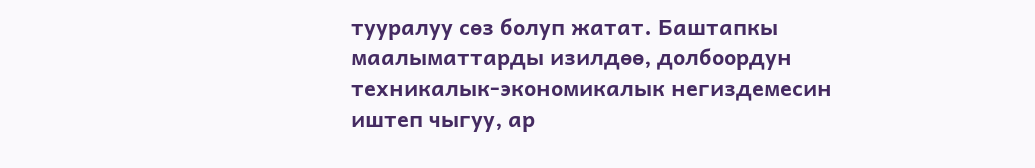тууралуу сөз болуп жатат. Баштапкы маалыматтарды изилдөө, долбоордун техникалык-экономикалык негиздемесин иштеп чыгуу, ар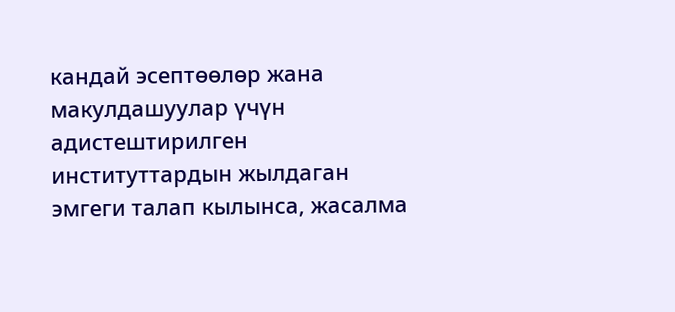кандай эсептөөлөр жана макулдашуулар үчүн адистештирилген институттардын жылдаган эмгеги талап кылынса, жасалма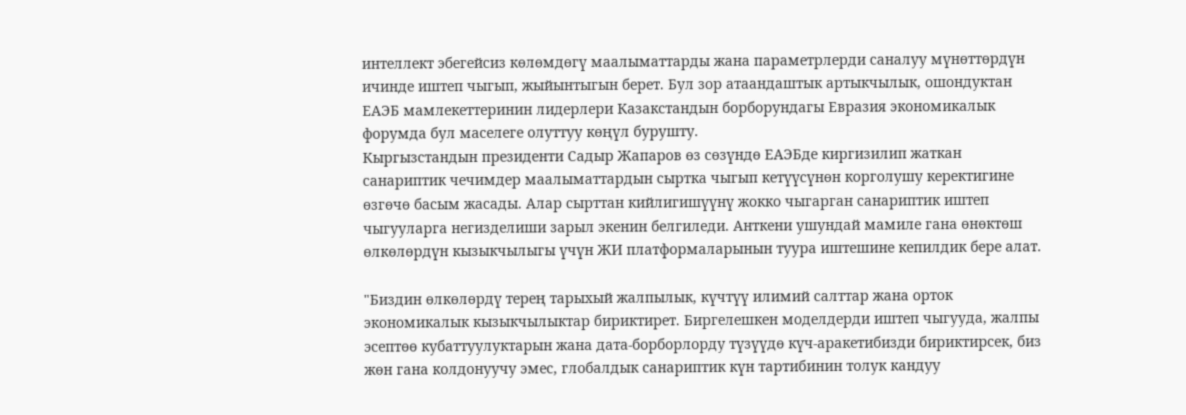интеллект эбегейсиз көлөмдөгү маалыматтарды жана параметрлерди саналуу мүнөттөрдүн ичинде иштеп чыгып, жыйынтыгын берет. Бул зор атаандаштык артыкчылык, ошондуктан ЕАЭБ мамлекеттеринин лидерлери Казакстандын борборундагы Евразия экономикалык форумда бул маселеге олуттуу көңүл бурушту.
Кыргызстандын президенти Садыр Жапаров өз сөзүндө ЕАЭБде киргизилип жаткан санариптик чечимдер маалыматтардын сыртка чыгып кетүүсүнөн корголушу керектигине өзгөчө басым жасады. Алар сырттан кийлигишүүнү жокко чыгарган санариптик иштеп чыгууларга негизделиши зарыл экенин белгиледи. Анткени ушундай мамиле гана өнөктөш өлкөлөрдүн кызыкчылыгы үчүн ЖИ платформаларынын туура иштешине кепилдик бере алат.

"Биздин өлкөлөрдү терең тарыхый жалпылык, күчтүү илимий салттар жана орток экономикалык кызыкчылыктар бириктирет. Биргелешкен моделдерди иштеп чыгууда, жалпы эсептөө кубаттуулуктарын жана дата-борборлорду түзүүдө күч-аракетибизди бириктирсек, биз жөн гана колдонуучу эмес, глобалдык санариптик күн тартибинин толук кандуу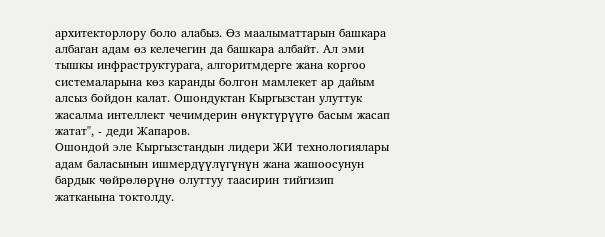архитекторлору боло алабыз. Өз маалыматтарын башкара албаган адам өз келечегин да башкара албайт. Ал эми тышкы инфраструктурага, алгоритмдерге жана коргоо системаларына көз каранды болгон мамлекет ар дайым алсыз бойдон калат. Ошондуктан Кыргызстан улуттук жасалма интеллект чечимдерин өнүктүрүүгө басым жасап жатат", - деди Жапаров.
Ошондой эле Кыргызстандын лидери ЖИ технологиялары адам баласынын ишмердүүлүгүнүн жана жашоосунун бардык чөйрөлөрүнө олуттуу таасирин тийгизип жатканына токтолду.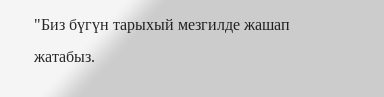"Биз бүгүн тарыхый мезгилде жашап жатабыз.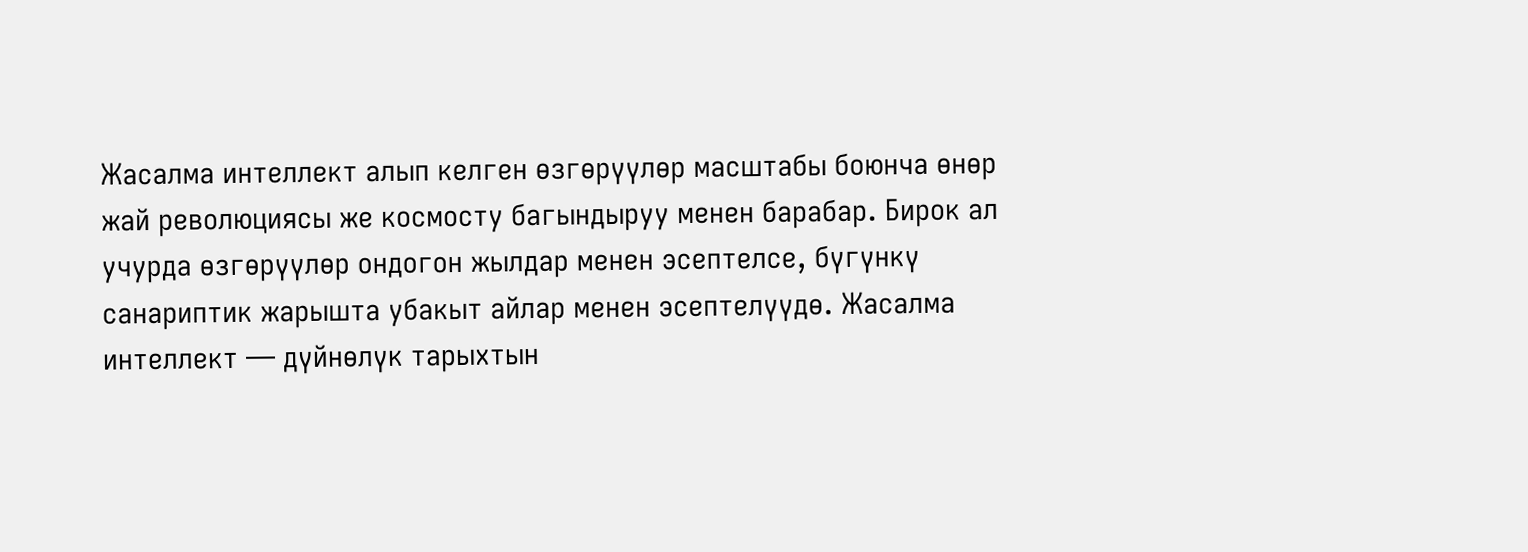Жасалма интеллект алып келген өзгөрүүлөр масштабы боюнча өнөр жай революциясы же космосту багындыруу менен барабар. Бирок ал учурда өзгөрүүлөр ондогон жылдар менен эсептелсе, бүгүнкү санариптик жарышта убакыт айлар менен эсептелүүдө. Жасалма интеллект — дүйнөлүк тарыхтын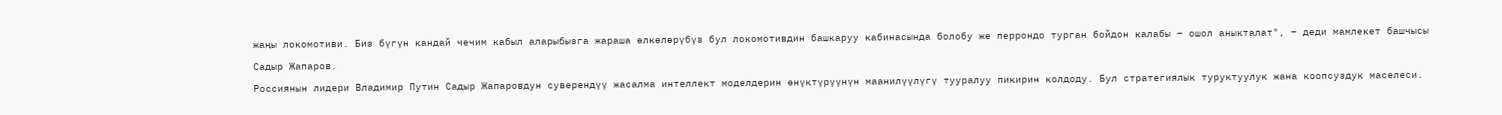жаңы локомотиви. Биз бүгүн кандай чечим кабыл аларыбызга жараша өлкөлөрүбүз бул локомотивдин башкаруу кабинасында болобу же перрондо турган бойдон калабы – ошол аныкталат", – деди мамлекет башчысы Садыр Жапаров.
Россиянын лидери Владимир Путин Садыр Жапаровдун суверендүү жасалма интеллект моделдерин өнүктүрүүнүн маанилүүлүгү тууралуу пикирин колдоду. Бул стратегиялык туруктуулук жана коопсуздук маселеси.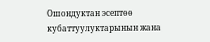Ошондуктан эсептөө кубаттуулуктарынын жана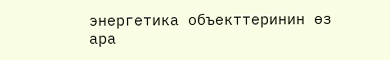энергетика объекттеринин өз ара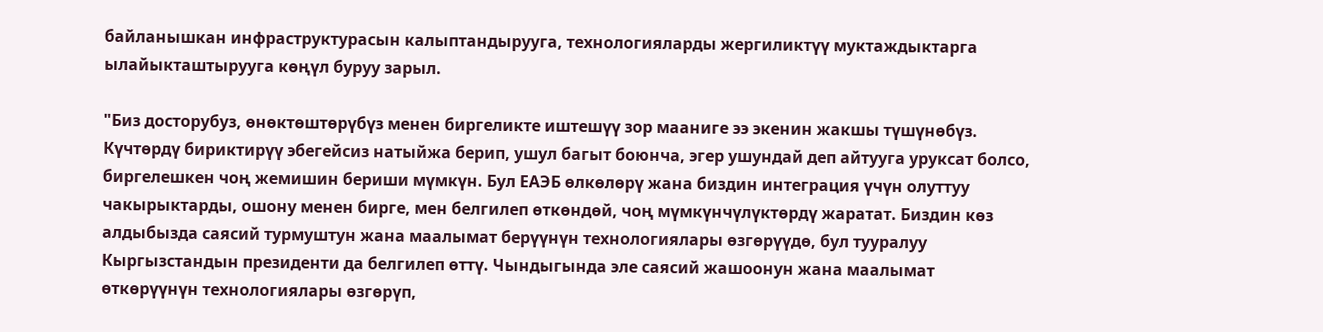байланышкан инфраструктурасын калыптандырууга, технологияларды жергиликтүү муктаждыктарга ылайыкташтырууга көңүл буруу зарыл.

"Биз досторубуз, өнөктөштөрүбүз менен биргеликте иштешүү зор мааниге ээ экенин жакшы түшүнөбүз. Күчтөрдү бириктирүү эбегейсиз натыйжа берип, ушул багыт боюнча, эгер ушундай деп айтууга уруксат болсо, биргелешкен чоң жемишин бериши мүмкүн. Бул ЕАЭБ өлкөлөрү жана биздин интеграция үчүн олуттуу чакырыктарды, ошону менен бирге, мен белгилеп өткөндөй, чоң мүмкүнчүлүктөрдү жаратат. Биздин көз алдыбызда саясий турмуштун жана маалымат берүүнүн технологиялары өзгөрүүдө, бул тууралуу Кыргызстандын президенти да белгилеп өттү. Чындыгында эле саясий жашоонун жана маалымат өткөрүүнүн технологиялары өзгөрүп,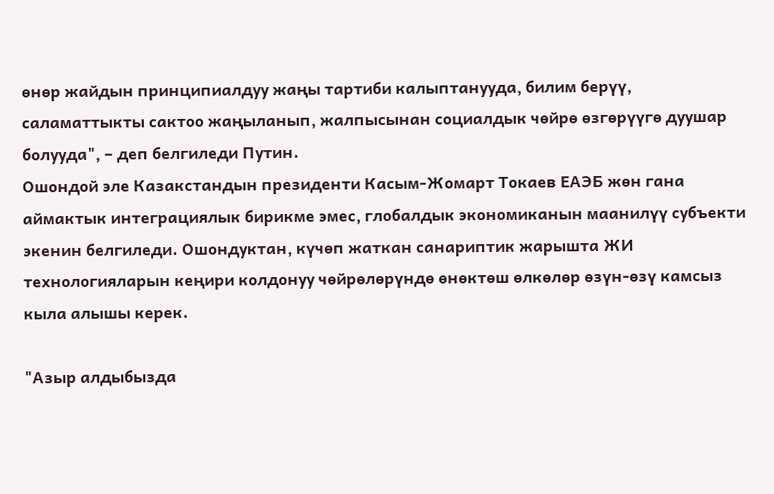өнөр жайдын принципиалдуу жаңы тартиби калыптанууда, билим берүү, саламаттыкты сактоо жаңыланып, жалпысынан социалдык чөйрө өзгөрүүгө дуушар болууда", – деп белгиледи Путин.
Ошондой эле Казакстандын президенти Касым-Жомарт Токаев ЕАЭБ жөн гана аймактык интеграциялык бирикме эмес, глобалдык экономиканын маанилүү субъекти экенин белгиледи. Ошондуктан, күчөп жаткан санариптик жарышта ЖИ технологияларын кеңири колдонуу чөйрөлөрүндө өнөктөш өлкөлөр өзүн-өзү камсыз кыла алышы керек.

"Азыр алдыбызда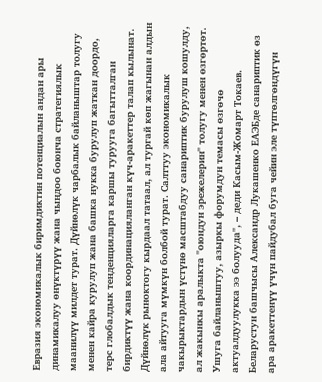Евразия экономикалык биримдиктин потенциалын андан ары динамикалуу өнүктүрүү жана чыңдоо боюнча стратегиялык маанилүү милдет турат. Дүйнөлүк чарбалык байланыштар толугу менен кайра курулуп жана башка нукка бурулуп жаткан доордо, терс глобалдык тенденцияларга каршы турууга багытталган бирдиктүү жана координацияланган күч-аракеттер талап кылынат. Дүйнөлүк рыноктогу кырдаал татаал, ал тургай көп жагынан алдын ала айтууга мүмкүн болбой турат. Салттуу экономикалык чакырыктардын үстүнө масштабдуу санариптик бурулуш кошулду, ал жакынкы аралыкта "оюндун эрежелерин" толугу менен өзгөртөт. Ушуга байланыштуу, азыркы форумдун темасы өзгөчө актуалдуулукка ээ болууда", – деди Касым-Жомарт Токаев.
Беларустун башчысы Александр Лукашенко ЕАЭБде санариптик өз ара аракеттенүү үчүн пайдубал буга чейин эле түптөлгөндүгүн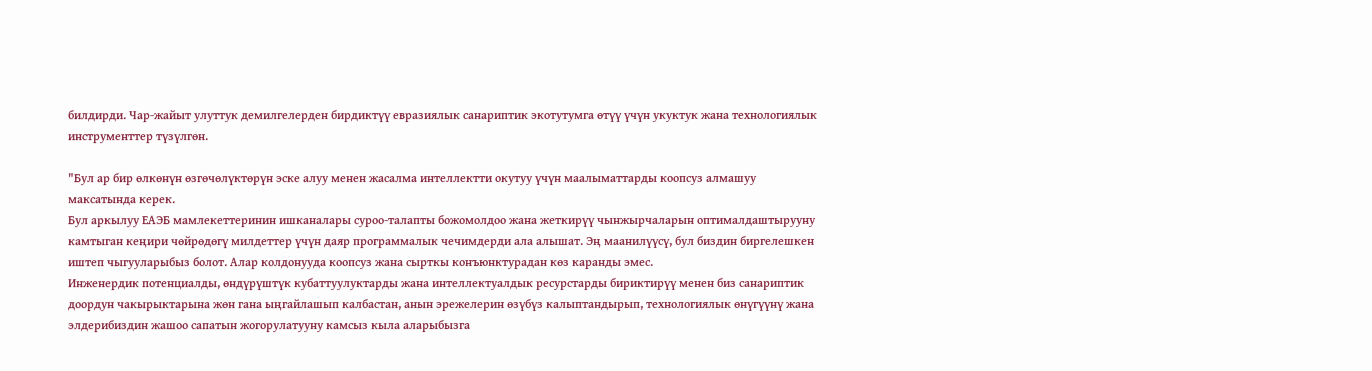билдирди. Чар-жайыт улуттук демилгелерден бирдиктүү евразиялык санариптик экотутумга өтүү үчүн укуктук жана технологиялык инструменттер түзүлгөн.

"Бул ар бир өлкөнүн өзгөчөлүктөрүн эске алуу менен жасалма интеллектти окутуу үчүн маалыматтарды коопсуз алмашуу максатында керек.
Бул аркылуу ЕАЭБ мамлекеттеринин ишканалары суроо-талапты божомолдоо жана жеткирүү чынжырчаларын оптималдаштырууну камтыган кеңири чөйрөдөгү милдеттер үчүн даяр программалык чечимдерди ала алышат. Эң маанилүүсү, бул биздин биргелешкен иштеп чыгууларыбыз болот. Алар колдонууда коопсуз жана сырткы конъюнктурадан көз каранды эмес.
Инженердик потенциалды, өндүрүштүк кубаттуулуктарды жана интеллектуалдык ресурстарды бириктирүү менен биз санариптик доордун чакырыктарына жөн гана ыңгайлашып калбастан, анын эрежелерин өзүбүз калыптандырып, технологиялык өнүгүүнү жана элдерибиздин жашоо сапатын жогорулатууну камсыз кыла аларыбызга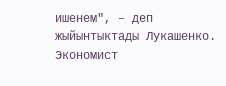ишенем", – деп жыйынтыктады Лукашенко.
Экономист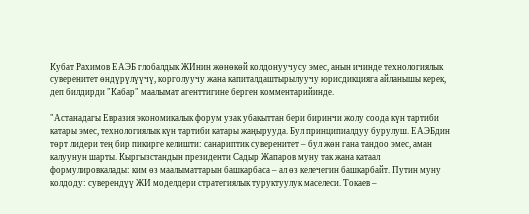Кубат Рахимов ЕАЭБ глобалдык ЖИнин жөнөкөй колдонуучусу эмес, анын ичинде технологиялык суверенитет өндүрүлүүчү, корголуучу жана капиталдаштырылуучу юрисдикцияга айланышы керек, деп билдирди "Кабар" маалымат агенттигине берген комментарийинде.

"Астанадагы Евразия экономикалык форум узак убакыттан бери биринчи жолу соода күн тартиби катары эмес, технологиялык күн тартиби катары жаңырууда. Бул принципиалдуу бурулуш. ЕАЭБдин төрт лидери тең бир пикирге келишти: санариптик суверенитет – бул жөн гана тандоо эмес, аман калуунун шарты. Кыргызстандын президенти Садыр Жапаров муну так жана катаал формулировкалады: ким өз маалыматтарын башкарбаса – ал өз келечегин башкарбайт. Путин муну колдоду: суверендүү ЖИ моделдери стратегиялык туруктуулук маселеси. Токаев –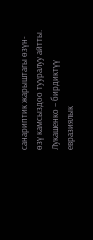санариптик жарыштагы өзүн-өзү камсыздоо тууралуу айтты. Лукашенко – бирдиктүү евразиялык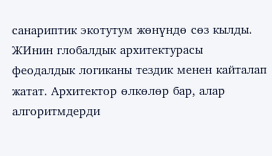санариптик экотутум жөнүндө сөз кылды. ЖИнин глобалдык архитектурасы феодалдык логиканы тездик менен кайталап жатат. Архитектор өлкөлөр бар, алар алгоритмдерди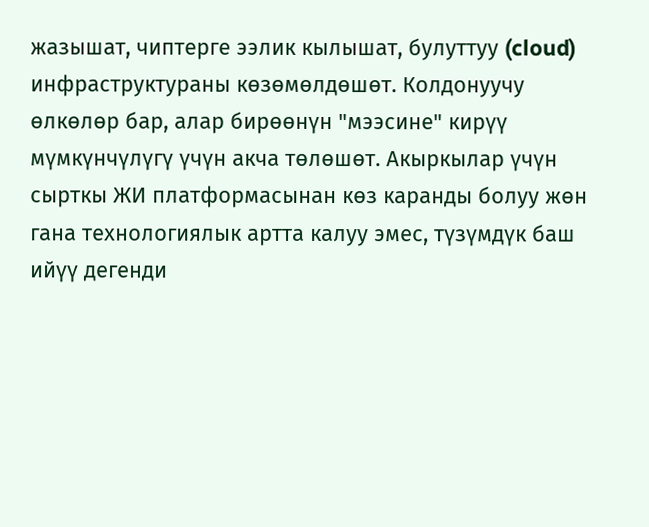жазышат, чиптерге ээлик кылышат, булуттуу (cloud) инфраструктураны көзөмөлдөшөт. Колдонуучу өлкөлөр бар, алар бирөөнүн "мээсине" кирүү мүмкүнчүлүгү үчүн акча төлөшөт. Акыркылар үчүн сырткы ЖИ платформасынан көз каранды болуу жөн гана технологиялык артта калуу эмес, түзүмдүк баш ийүү дегенди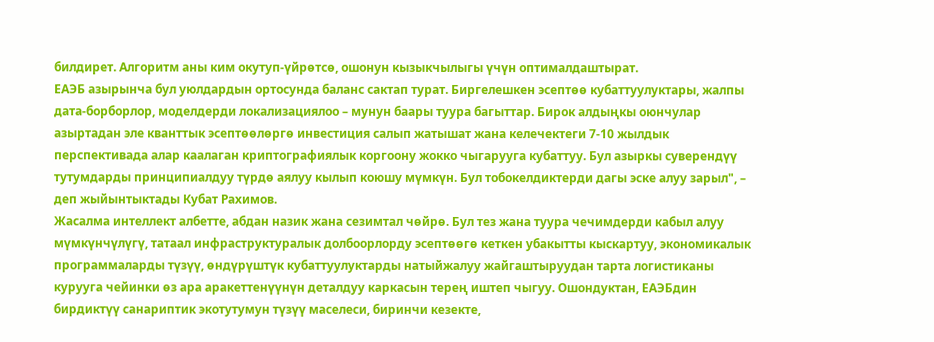билдирет. Алгоритм аны ким окутуп-үйрөтсө, ошонун кызыкчылыгы үчүн оптималдаштырат.
ЕАЭБ азырынча бул уюлдардын ортосунда баланс сактап турат. Биргелешкен эсептөө кубаттуулуктары, жалпы дата-борборлор, моделдерди локализациялоо – мунун баары туура багыттар. Бирок алдыңкы оюнчулар азыртадан эле кванттык эсептөөлөргө инвестиция салып жатышат жана келечектеги 7-10 жылдык перспективада алар каалаган криптографиялык коргоону жокко чыгарууга кубаттуу. Бул азыркы суверендүү тутумдарды принципиалдуу түрдө аялуу кылып коюшу мүмкүн. Бул тобокелдиктерди дагы эске алуу зарыл", – деп жыйынтыктады Кубат Рахимов.
Жасалма интеллект албетте, абдан назик жана сезимтал чөйрө. Бул тез жана туура чечимдерди кабыл алуу мүмкүнчүлүгү, татаал инфраструктуралык долбоорлорду эсептөөгө кеткен убакытты кыскартуу, экономикалык программаларды түзүү, өндүрүштүк кубаттуулуктарды натыйжалуу жайгаштыруудан тарта логистиканы курууга чейинки өз ара аракеттенүүнүн деталдуу каркасын терең иштеп чыгуу. Ошондуктан, ЕАЭБдин бирдиктүү санариптик экотутумун түзүү маселеси, биринчи кезекте,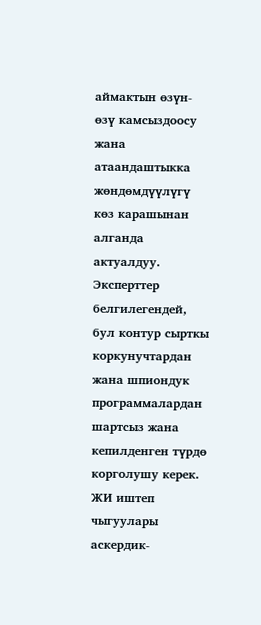аймактын өзүн-өзү камсыздоосу жана атаандаштыкка жөндөмдүүлүгү көз карашынан алганда актуалдуу.
Эксперттер белгилегендей, бул контур сырткы коркунучтардан жана шпиондук программалардан шартсыз жана кепилденген түрдө корголушу керек. ЖИ иштеп чыгуулары аскердик-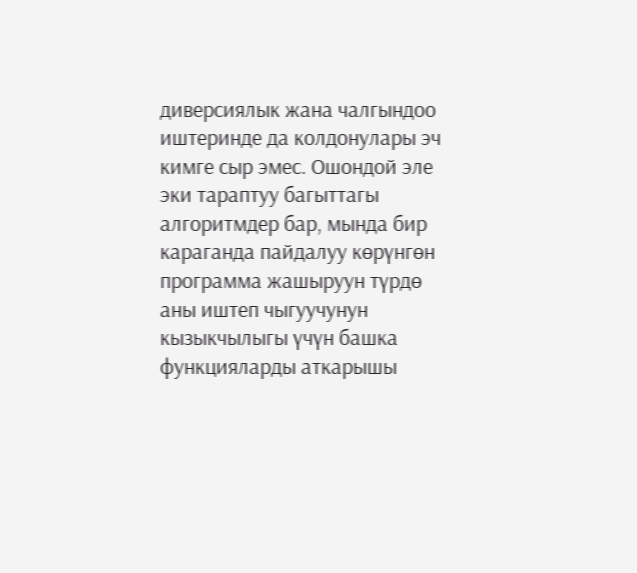диверсиялык жана чалгындоо иштеринде да колдонулары эч кимге сыр эмес. Ошондой эле эки тараптуу багыттагы алгоритмдер бар, мында бир караганда пайдалуу көрүнгөн программа жашыруун түрдө аны иштеп чыгуучунун кызыкчылыгы үчүн башка функцияларды аткарышы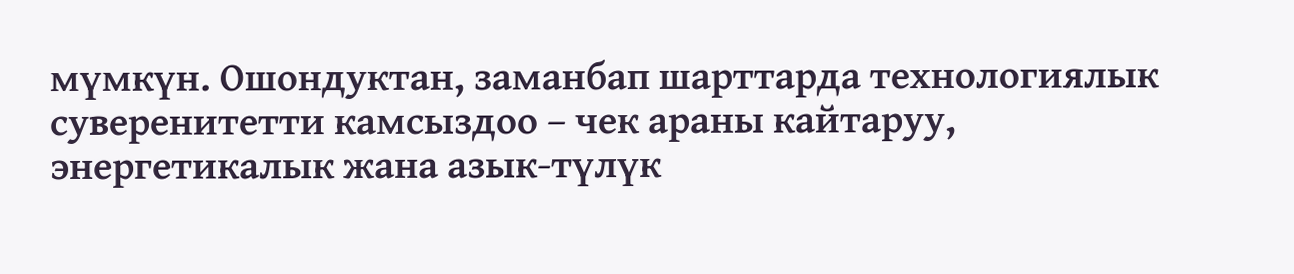мүмкүн. Ошондуктан, заманбап шарттарда технологиялык суверенитетти камсыздоо – чек араны кайтаруу, энергетикалык жана азык-түлүк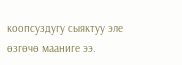коопсуздугу сыяктуу эле өзгөчө мааниге ээ.